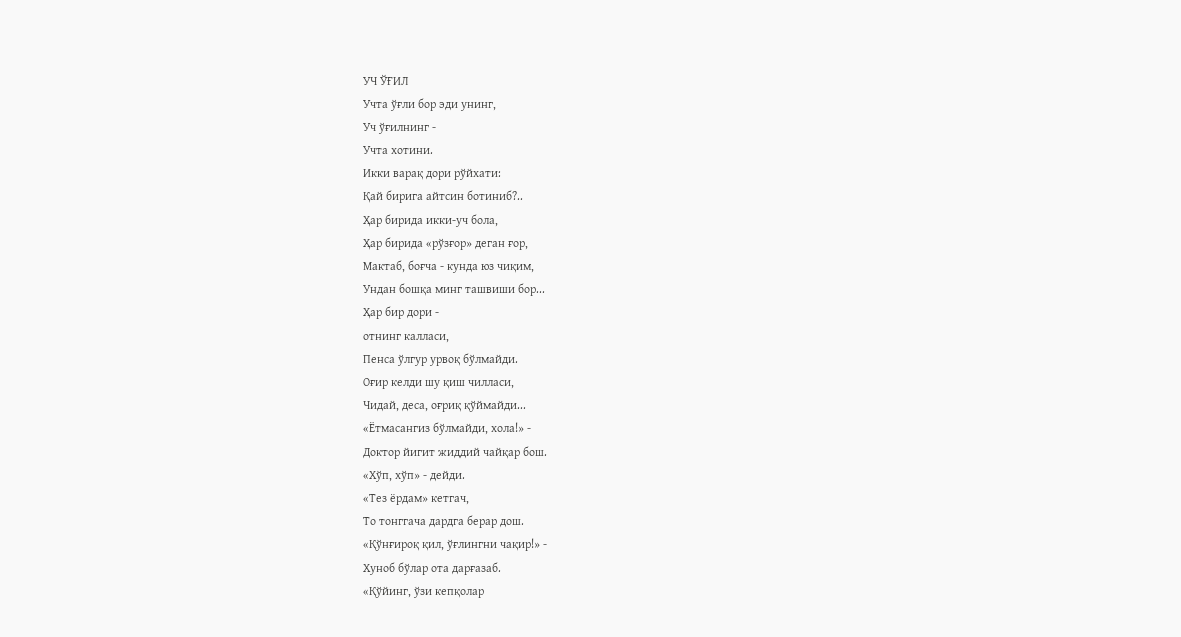УЧ ЎҒИЛ
Учта ўғли бор эди унинг,
Уч ўғилнинг -
Учта хотини.
Икки варақ дори рўйхати:
Қай бирига айтсин ботиниб?..
Ҳар бирида икки-уч бола,
Ҳар бирида «рўзғор» деган ғор,
Мактаб, боғча - кунда юз чиқим,
Ундан бошқа минг ташвиши бор...
Ҳар бир дори -
отнинг калласи,
Пенса ўлгур урвоқ бўлмайди.
Оғир келди шу қиш чилласи,
Чидай, деса, оғриқ қўймайди...
«Ётмасангиз бўлмайди, хола!» -
Доктор йигит жиддий чайқар бош.
«Хўп, хўп» - дейди.
«Тез ёрдам» кетгач,
То тонггача дардга берар дош.
«Қўнғироқ қил, ўғлингни чақир!» -
Хуноб бўлар ота дарғазаб.
«Қўйинг, ўзи кепқолар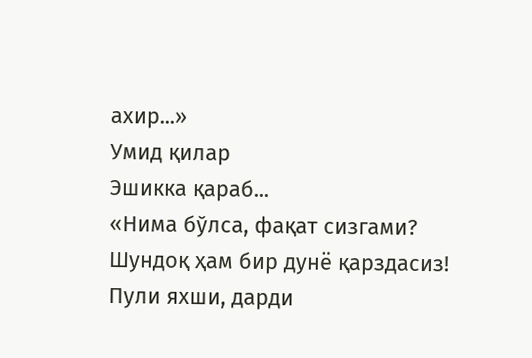ахир...»
Умид қилар
Эшикка қараб...
«Нима бўлса, фақат сизгами?
Шундоқ ҳам бир дунё қарздасиз!
Пули яхши, дарди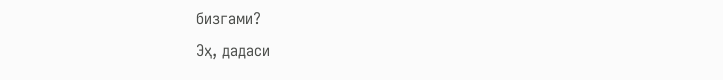бизгами?
Эҳ, дадаси